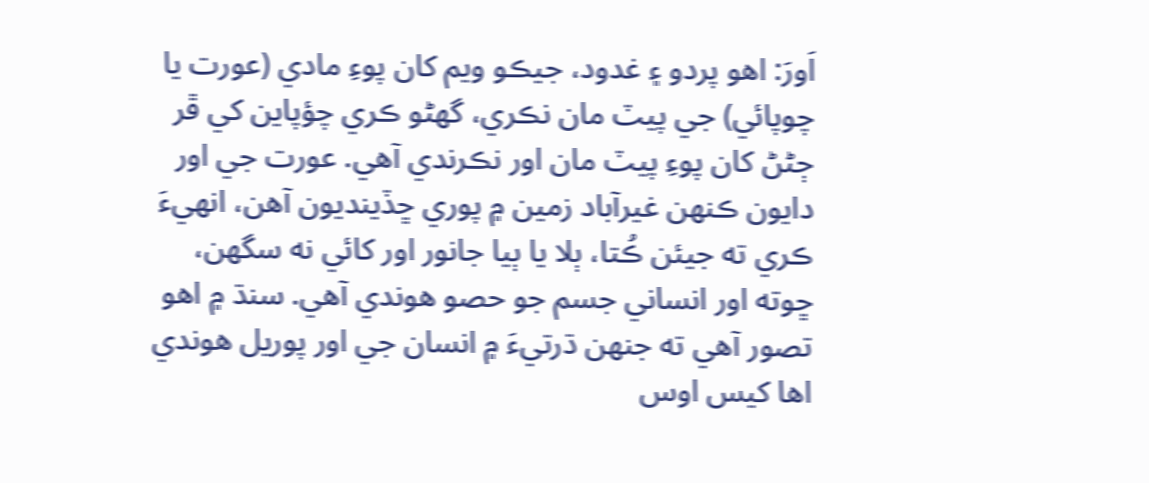اَورَ: اهو پردو ۽ غدود، جيڪو ويم کان پوءِ مادي (عورت يا چوپائي) جي پيٽ مان نڪري، گهڻو ڪري چؤپاين کي ڦر ڄڻڻ کان پوءِ پيٽ مان اور نڪرندي آهي. عورت جي اور دايون ڪنهن غيرآباد زمين ۾ پوري ڇڏينديون آهن، انهيءَ ڪري ته جيئن ڪُتا، ٻلا يا ٻيا جانور اور کائي نه سگهن، ڇوته اور انساني جسم جو حصو هوندي آهي. سنڌ ۾ اهو تصور آهي ته جنهن ڌرتيءَ ۾ انسان جي اور پوريل هوندي اها کيس اوس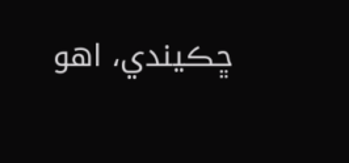ڇڪيندي، اهو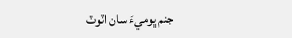جنم ڀوميءَ سان اٽوٽ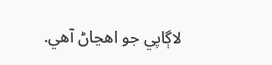لاڳاپي جو اهڃاڻ آهي.